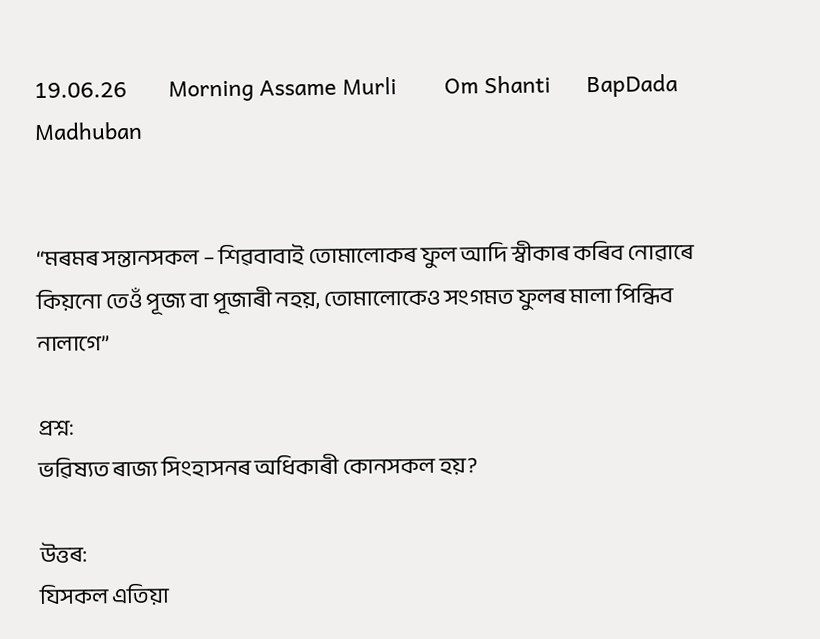19.06.26       Morning Assame Murli        Om Shanti      BapDada       Madhuban


“মৰমৰ সন্তানসকল – শিৱবাবাই তোমালোকৰ ফুল আদি স্বীকাৰ কৰিব নোৱাৰে কিয়নো তেওঁ পূজ্য বা পূজাৰী নহয়, তোমালোকেও সংগমত ফুলৰ মালা পিন্ধিব নালাগে”

প্ৰশ্ন:
ভৱিষ্যত ৰাজ্য সিংহাসনৰ অধিকাৰী কোনসকল হয়?

উত্তৰ:
যিসকল এতিয়া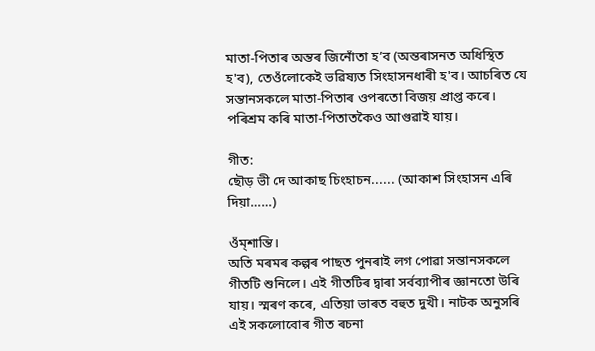মাতা-পিতাৰ অন্তৰ জিনোঁতা হ’ব (অন্তৰাসনত অধিস্থিত হ'ব), তেওঁলোকেই ভৱিষ্যত সিংহাসনধাৰী হ'ব। আচৰিত যে সন্তানসকলে মাতা-পিতাৰ ওপৰতো বিজয় প্ৰাপ্ত কৰে। পৰিশ্ৰম কৰি মাতা-পিতাতকৈও আগুৱাই যায়।

গীত:
ছৌড় ভী দে আকাছ চিংহাচন...... (আকাশ সিংহাসন এৰি দিয়া……)

ওঁম্শান্তি।
অতি মৰমৰ কল্পৰ পাছত পুনৰাই লগ পোৱা সন্তানসকলে গীতটি শুনিলে। এই গীতটিৰ দ্বাৰা সৰ্বব্যাপীৰ জ্ঞানতো উৰি যায়। স্মৰণ কৰে, এতিয়া ভাৰত বহুত দুখী। নাটক অনুসৰি এই সকলোবোৰ গীত ৰচনা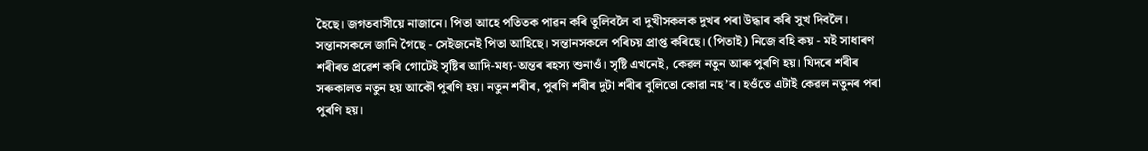হৈছে। জগতবাসীয়ে নাজানে। পিতা আহে পতিতক পাৱন কৰি তুলিবলৈ বা দুখীসকলক দুখৰ পৰা উদ্ধাৰ কৰি সুখ দিবলৈ। সন্তানসকলে জানি গৈছে - সেইজনেই পিতা আহিছে। সন্তানসকলে পৰিচয় প্ৰাপ্ত কৰিছে। (পিতাই) নিজে বহি কয় - মই সাধাৰণ শৰীৰত প্ৰৱেশ কৰি গোটেই সৃষ্টিৰ আদি-মধ্য-অন্তৰ ৰহস্য শুনাওঁ। সৃষ্টি এখনেই, কেৱল নতুন আৰু পুৰণি হয়। যিদৰে শৰীৰ সৰুকালত নতুন হয় আকৌ পুৰণি হয়। নতুন শৰীৰ, পুৰণি শৰীৰ দুটা শৰীৰ বুলিতো কোৱা নহ’ব। হওঁতে এটাই কেৱল নতুনৰ পৰা পুৰণি হয়।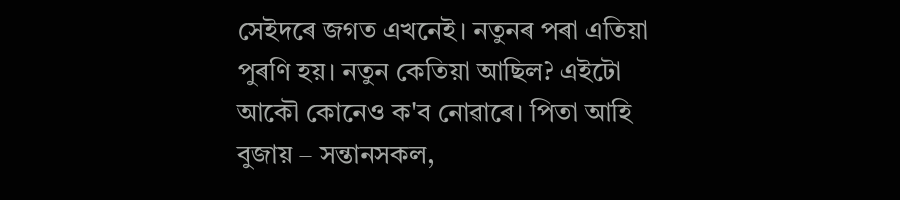সেইদৰে জগত এখনেই। নতুনৰ পৰা এতিয়া পুৰণি হয়। নতুন কেতিয়া আছিল? এইটো আকৌ কোনেও ক'ব নোৱাৰে। পিতা আহি বুজায় – সন্তানসকল,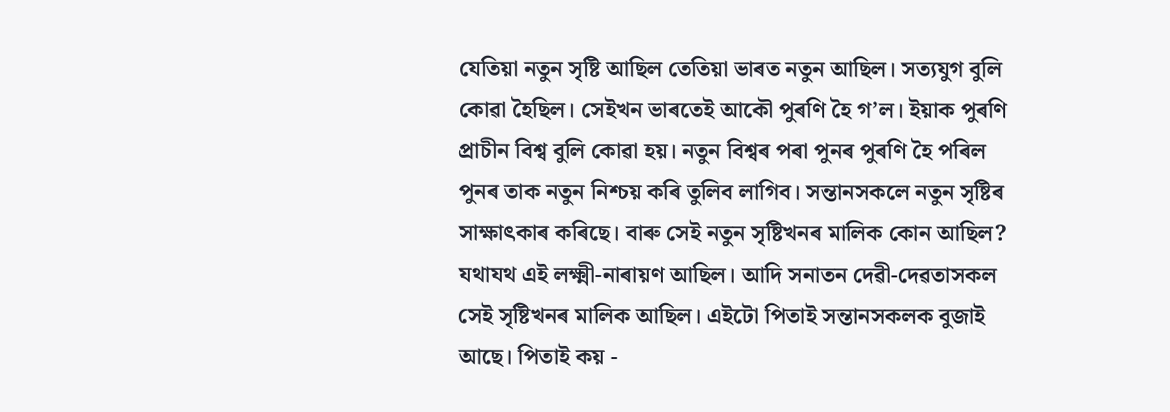যেতিয়া নতুন সৃষ্টি আছিল তেতিয়া ভাৰত নতুন আছিল। সত্যযুগ বুলি কোৱা হৈছিল। সেইখন ভাৰতেই আকৌ পুৰণি হৈ গ’ল। ইয়াক পুৰণি প্ৰাচীন বিশ্ব বুলি কোৱা হয়। নতুন বিশ্বৰ পৰা পুনৰ পুৰণি হৈ পৰিল পুনৰ তাক নতুন নিশ্চয় কৰি তুলিব লাগিব। সন্তানসকলে নতুন সৃষ্টিৰ সাক্ষাৎকাৰ কৰিছে। বাৰু সেই নতুন সৃষ্টিখনৰ মালিক কোন আছিল? যথাযথ এই লক্ষ্মী-নাৰায়ণ আছিল। আদি সনাতন দেৱী-দেৱতাসকল সেই সৃষ্টিখনৰ মালিক আছিল। এইটো পিতাই সন্তানসকলক বুজাই আছে। পিতাই কয় -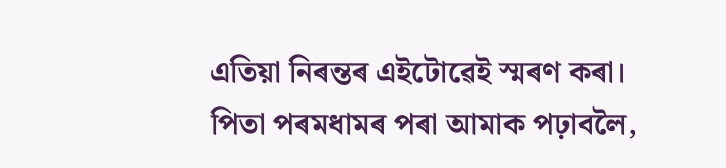এতিয়া নিৰন্তৰ এইটোৱেই স্মৰণ কৰা। পিতা পৰমধামৰ পৰা আমাক পঢ়াবলৈ,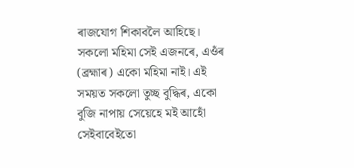ৰাজযোগ শিকাবলৈ আহিছে। সকলো মহিমা সেই এজনৰে, এওঁৰ (ব্ৰহ্মাৰ) একো মহিমা নাই। এই সময়ত সকলো তুচ্ছ বুদ্ধিৰ, একো বুজি নাপায় সেয়েহে মই আহোঁ সেইবাবেইতো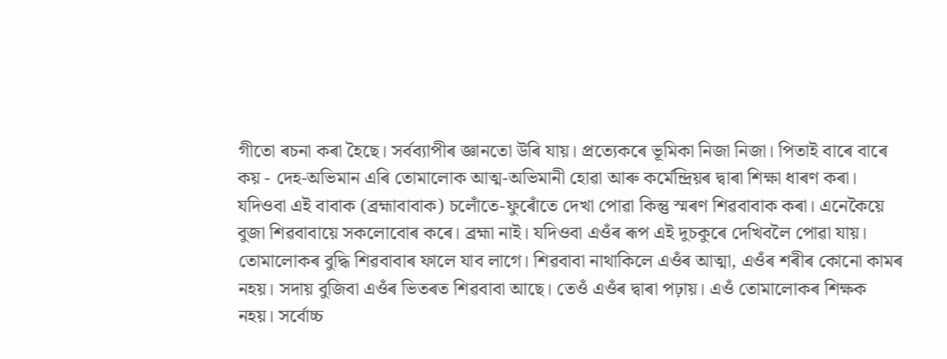গীতো ৰচনা কৰা হৈছে। সৰ্বব্যাপীৰ জ্ঞানতো উৰি যায়। প্ৰত্যেকৰে ভূমিকা নিজা নিজা। পিতাই বাৰে বাৰে কয় - দেহ-অভিমান এৰি তোমালোক আত্ম-অভিমানী হোৱা আৰু কৰ্মেন্দ্ৰিয়ৰ দ্বাৰা শিক্ষা ধাৰণ কৰা। যদিওবা এই বাবাক (ব্ৰহ্মাবাবাক) চলোঁতে-ফুৰোঁতে দেখা পোৱা কিন্তু স্মৰণ শিৱবাবাক কৰা। এনেকৈয়ে বুজা শিৱবাবায়ে সকলোবোৰ কৰে। ব্ৰহ্মা নাই। যদিওবা এওঁৰ ৰূপ এই দুচকুৰে দেখিবলৈ পোৱা যায়। তোমালোকৰ বুদ্ধি শিৱবাবাৰ ফালে যাব লাগে। শিৱবাবা নাথাকিলে এওঁৰ আত্মা, এওঁৰ শৰীৰ কোনো কামৰ নহয়। সদায় বুজিবা এওঁৰ ভিতৰত শিৱবাবা আছে। তেওঁ এওঁৰ দ্বাৰা পঢ়ায়। এওঁ তোমালোকৰ শিক্ষক নহয়। সৰ্বোচ্চ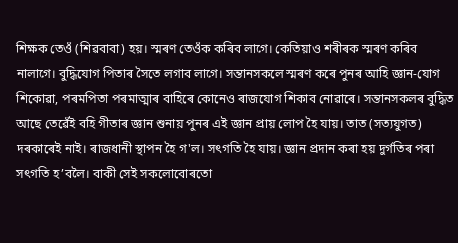শিক্ষক তেওঁ (শিৱবাবা) হয়। স্মৰণ তেওঁক কৰিব লাগে। কেতিয়াও শৰীৰক স্মৰণ কৰিব নালাগে। বুদ্ধিযোগ পিতাৰ সৈতে লগাব লাগে। সন্তানসকলে স্মৰণ কৰে পুনৰ আহি জ্ঞান-যোগ শিকোৱা, পৰমপিতা পৰমাত্মাৰ বাহিৰে কোনেও ৰাজযোগ শিকাব নোৱাৰে। সন্তানসকলৰ বুদ্ধিত আছে তেৱেঁই বহি গীতাৰ জ্ঞান শুনায় পুনৰ এই জ্ঞান প্ৰায় লোপ হৈ যায়। তাত (সত্যযুগত) দৰকাৰেই নাই। ৰাজধানী স্থাপন হৈ গ'ল। সৎগতি হৈ যায়। জ্ঞান প্ৰদান কৰা হয় দুৰ্গতিৰ পৰা সৎগতি হ’বলৈ। বাকী সেই সকলোবোৰতো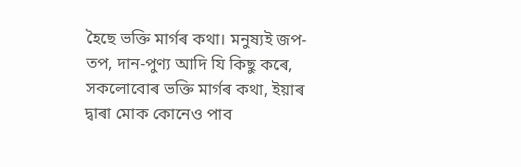হৈছে ভক্তি মাৰ্গৰ কথা। মনুষ্যই জপ-তপ, দান-পুণ্য আদি যি কিছু কৰে, সকলোবোৰ ভক্তি মাৰ্গৰ কথা, ইয়াৰ দ্বাৰা মোক কোনেও পাব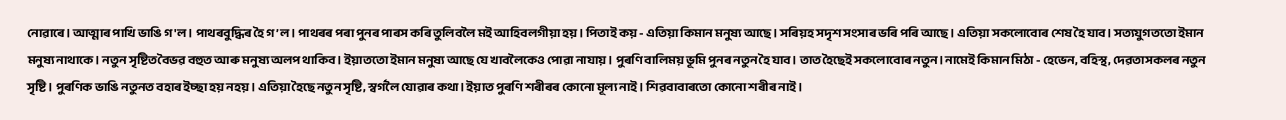নোৱাৰে। আত্মাৰ পাখি ভাঙি গ'ল। পাথৰবুদ্ধিৰ হৈ গ’ল। পাথৰৰ পৰা পুনৰ পাৰস কৰি তুলিবলৈ মই আহিবলগীয়া হয়। পিতাই কয় - এতিয়া কিমান মনুষ্য আছে। সৰিয়হ সদৃশ সংসাৰ ভৰি পৰি আছে। এতিয়া সকলোবোৰ শেষ হৈ যাব। সত্যযুগততো ইমান মনুষ্য নাথাকে। নতুন সৃষ্টিত বৈভৱ বহুত আৰু মনুষ্য অলপ থাকিব। ইয়াততো ইমান মনুষ্য আছে যে খাবলৈকেও পোৱা নাযায়। পুৰণি বালিময় ভূমি পুনৰ নতুন হৈ যাব। তাত হৈছেই সকলোবোৰ নতুন। নামেই কিমান মিঠা - হেভেন, বহিস্থ, দেৱতাসকলৰ নতুন সৃষ্টি। পুৰণিক ভাঙি নতুনত বহাৰ ইচ্ছা হয় নহয়। এতিয়া হৈছে নতুন সৃষ্টি, স্বৰ্গলৈ যোৱাৰ কথা। ইয়াত পুৰণি শৰীৰৰ কোনো মূল্য নাই। শিৱবাবাৰতো কোনো শৰীৰ নাই।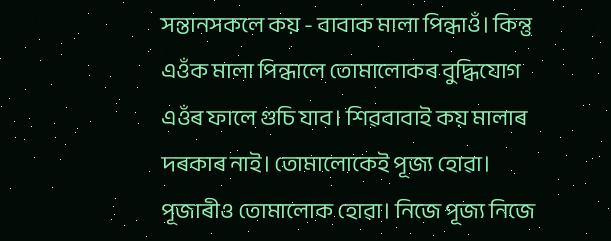সন্তানসকলে কয় - বাবাক মালা পিন্ধাওঁ। কিন্তু এওঁক মালা পিন্ধালে তোমালোকৰ বুদ্ধিযোগ এওঁৰ ফালে গুচি যাব। শিৱবাবাই কয় মালাৰ দৰকাৰ নাই। তোমালোকেই পূজ্য হোৱা। পূজাৰীও তোমালোক হোৱা। নিজে পূজ্য নিজে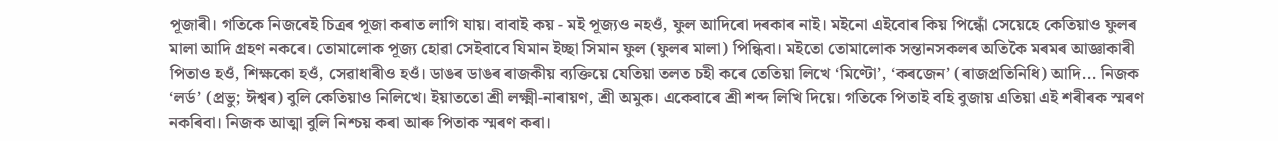পূজাৰী। গতিকে নিজৰেই চিত্ৰৰ পূজা কৰাত লাগি যায়। বাবাই কয় - মই পূজ্যও নহওঁ, ফুল আদিৰো দৰকাৰ নাই। মইনো এইবোৰ কিয় পিন্ধোঁ সেয়েহে কেতিয়াও ফুলৰ মালা আদি গ্ৰহণ নকৰে। তোমালোক পূজ্য হোৱা সেইবাবে যিমান ইচ্ছা সিমান ফুল (ফুলৰ মালা) পিন্ধিবা। মইতো তোমালোক সন্তানসকলৰ অতিকৈ মৰমৰ আজ্ঞাকাৰী পিতাও হওঁ, শিক্ষকো হওঁ, সেৱাধাৰীও হওঁ। ডাঙৰ ডাঙৰ ৰাজকীয় ব্যক্তিয়ে যেতিয়া তলত চহী কৰে তেতিয়া লিখে ‘মিণ্টো’, ‘কৰজেন’ (ৰাজপ্ৰতিনিধি) আদি... নিজক ‘লৰ্ড’ (প্ৰভু; ঈশ্বৰ) বুলি কেতিয়াও নিলিখে। ইয়াততো শ্ৰী লক্ষ্মী-নাৰায়ণ, শ্ৰী অমুক। একেবাৰে শ্ৰী শব্দ লিখি দিয়ে। গতিকে পিতাই বহি বুজায় এতিয়া এই শৰীৰক স্মৰণ নকৰিবা। নিজক আত্মা বুলি নিশ্চয় কৰা আৰু পিতাক স্মৰণ কৰা।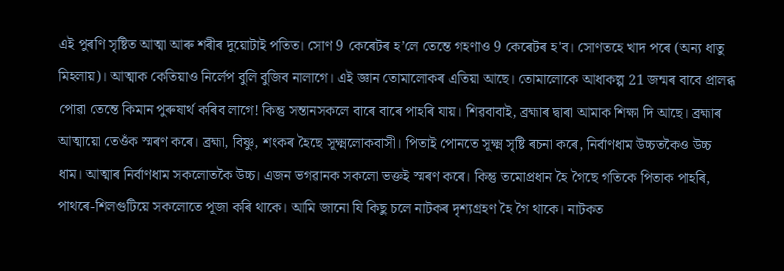এই পুৰণি সৃষ্টিত আত্মা আৰু শৰীৰ দুয়োটাই পতিত। সোণ 9 কেৰেটৰ হ’লে তেন্তে গহণাও 9 কেৰেটৰ হ'ব। সোণতহে খাদ পৰে (অন্য ধাতু মিহলায়)। আত্মাক কেতিয়াও নিৰ্লেপ বুলি বুজিব নালাগে। এই জ্ঞান তোমালোকৰ এতিয়া আছে। তোমালোকে আধাকল্প 21 জন্মৰ বাবে প্ৰালব্ধ পোৱা তেন্তে কিমান পুৰুষাৰ্থ কৰিব লাগে! কিন্তু সন্তানসকলে বাৰে বাৰে পাহৰি যায়। শিৱবাবাই, ব্ৰহ্মাৰ দ্বাৰা আমাক শিক্ষা দি আছে। ব্ৰহ্মাৰ আত্মায়ো তেওঁক স্মৰণ কৰে। ব্ৰহ্মা, বিষ্ণু, শংকৰ হৈছে সূক্ষ্মলোকবাসী। পিতাই পোনতে সূক্ষ্ম সৃষ্টি ৰচনা কৰে, নিৰ্বাণধাম উচ্চতকৈও উচ্চ ধাম। আত্মাৰ নিৰ্বাণধাম সকলোতকৈ উচ্চ। এজন ভগৱানক সকলো ভক্তই স্মৰণ কৰে। কিন্তু তমোপ্ৰধান হৈ গৈছে গতিকে পিতাক পাহৰি, পাথৰে-শিলগুটিয়ে সকলোতে পূজা কৰি থাকে। আমি জানো যি কিছু চলে নাটকৰ দৃশ্যগ্ৰহণ হৈ গৈ থাকে। নাটকত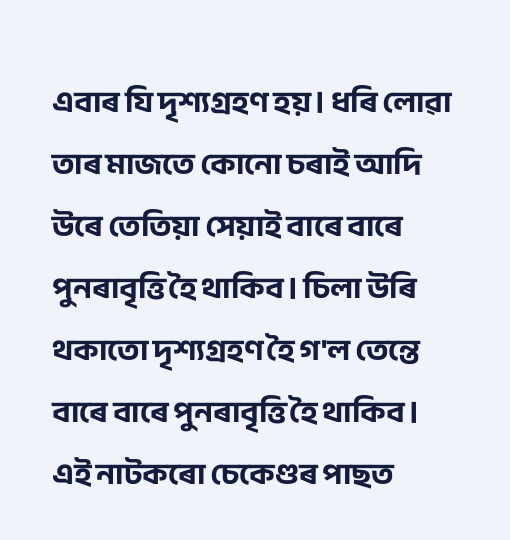এবাৰ যি দৃশ্যগ্ৰহণ হয়। ধৰি লোৱা তাৰ মাজতে কোনো চৰাই আদি উৰে তেতিয়া সেয়াই বাৰে বাৰে পুনৰাবৃত্তি হৈ থাকিব। চিলা উৰি থকাতো দৃশ্যগ্ৰহণ হৈ গ'ল তেন্তে বাৰে বাৰে পুনৰাবৃত্তি হৈ থাকিব। এই নাটকৰো চেকেণ্ডৰ পাছত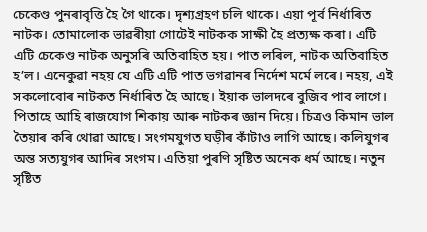চেকেণ্ড পুনৰাবৃত্তি হৈ গৈ থাকে। দৃশ্যগ্ৰহণ চলি থাকে। এয়া পূৰ্ব নিৰ্ধাৰিত নাটক। তোমালোক ভাৱৰীয়া গোটেই নাটকক সাক্ষী হৈ প্ৰত্যক্ষ কৰা। এটি এটি চেকেণ্ড নাটক অনুসৰি অতিবাহিত হয়। পাত লৰিল, নাটক অতিবাহিত হ’ল। এনেকুৱা নহয় যে এটি এটি পাত ভগৱানৰ নিৰ্দেশ মৰ্মে লৰে। নহয়, এই সকলোবোৰ নাটকত নিৰ্ধাৰিত হৈ আছে। ইয়াক ভালদৰে বুজিব পাব লাগে। পিতাহে আহি ৰাজযোগ শিকায় আৰু নাটকৰ জ্ঞান দিয়ে। চিত্ৰও কিমান ভাল তৈয়াৰ কৰি থোৱা আছে। সংগমযুগত ঘড়ীৰ কাঁটাও লাগি আছে। কলিযুগৰ অন্ত সত্যযুগৰ আদিৰ সংগম। এতিয়া পুৰণি সৃষ্টিত অনেক ধৰ্ম আছে। নতুন সৃষ্টিত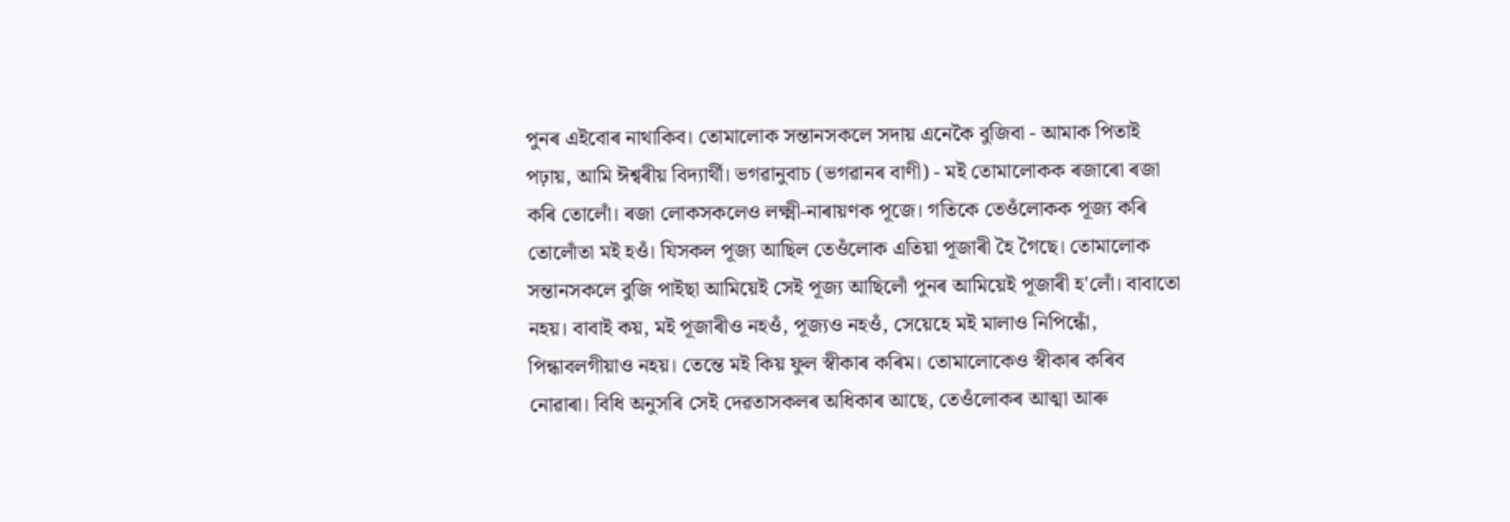পুনৰ এইবোৰ নাথাকিব। তোমালোক সন্তানসকলে সদায় এনেকৈ বুজিবা - আমাক পিতাই পঢ়ায়, আমি ঈশ্বৰীয় বিদ্যাৰ্থী। ভগৱানুবাচ (ভগৱানৰ বাণী) - মই তোমালোকক ৰজাৰো ৰজা কৰি তোলোঁ। ৰজা লোকসকলেও লক্ষ্মী-নাৰায়ণক পূজে। গতিকে তেওঁলোকক পূজ্য কৰি তোলোঁতা মই হওঁ। যিসকল পূজ্য আছিল তেওঁলোক এতিয়া পূজাৰী হৈ গৈছে। তোমালোক সন্তানসকলে বুজি পাইছা আমিয়েই সেই পূজ্য আছিলোঁ পুনৰ আমিয়েই পূজাৰী হ'লোঁ। বাবাতো নহয়। বাবাই কয়, মই পূজাৰীও নহওঁ, পূজ্যও নহওঁ, সেয়েহে মই মালাও নিপিন্ধোঁ, পিন্ধাবলগীয়াও নহয়। তেন্তে মই কিয় ফুল স্বীকাৰ কৰিম। তোমালোকেও স্বীকাৰ কৰিব নোৱাৰা। বিধি অনুসৰি সেই দেৱতাসকলৰ অধিকাৰ আছে, তেওঁলোকৰ আত্মা আৰু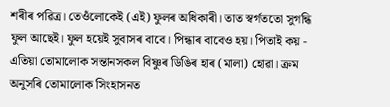শৰীৰ পৱিত্ৰ। তেওঁলোকেই (এই) ফুলৰ অধিকাৰী। তাত স্বৰ্গততো সুগন্ধি ফুল আছেই। ফুল হয়েই সুবাসৰ বাবে। পিন্ধাৰ বাবেও হয়। পিতাই কয় - এতিয়া তোমালোক সন্তানসকল বিষ্ণুৰ ডিঙিৰ হাৰ (মালা) হোৱা। ক্ৰম অনুসৰি তোমালোক সিংহাসনত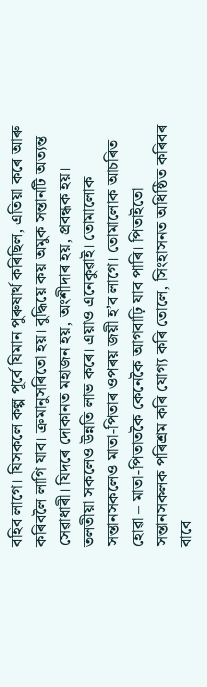বহিব লাগে। যিসকলে কল্প পূৰ্বে যিমান পুৰুষাৰ্থ কৰিছিল, এতিয়া কৰে আৰু কৰিবলৈ লাগি যাব। ক্ৰমানুসৰিতো হয়। বুদ্ধিয়ে কয় অমুক সন্তানটি অত্যন্ত সেৱাধাৰী। যিদৰে দোকানত মহাজন হয়, অংশীদাৰ হয়, প্ৰবন্ধক হয়। তলতীয়া সকলেও উন্নতি লাভ কৰে। এয়াও এনেকুৱাই। তোমালোক সন্তানসকলেও মাতা-পিতাৰ ওপৰয় জয়ী হ’ব লাগে। তোমালোক আচৰিত হোৱা – মাতা-পিতাতকৈ কেনেকৈ আগবাঢ়ি যাব পাৰি। পিতাইতো সন্তানসকলক পৰিশ্ৰম কৰি যোগ্য কৰি তোলে, সিংহাসনত অধিষ্ঠিত কৰিবৰ বাবে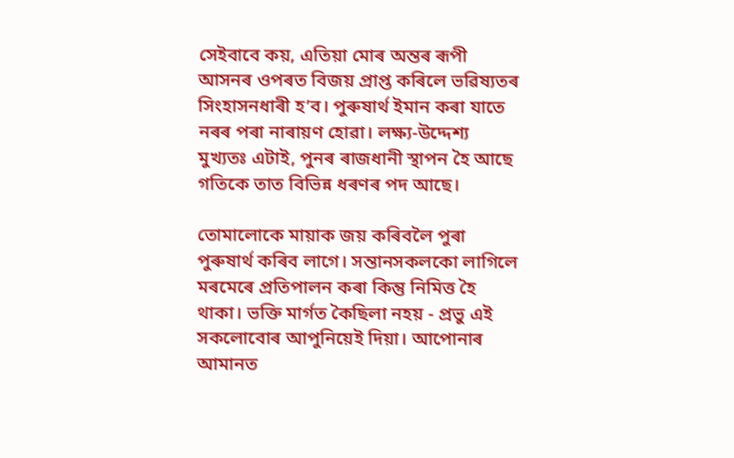সেইবাবে কয়, এতিয়া মোৰ অন্তৰ ৰূপী আসনৰ ওপৰত বিজয় প্ৰাপ্ত কৰিলে ভৱিষ্যতৰ সিংহাসনধাৰী হ’ব। পুৰুষাৰ্থ ইমান কৰা যাতে নৰৰ পৰা নাৰায়ণ হোৱা। লক্ষ্য-উদ্দেশ্য মুখ্যতঃ এটাই, পুনৰ ৰাজধানী স্থাপন হৈ আছে গতিকে তাত বিভিন্ন ধৰণৰ পদ আছে।

তোমালোকে মায়াক জয় কৰিবলৈ পুৰা পুৰুষাৰ্থ কৰিব লাগে। সন্তানসকলকো লাগিলে মৰমেৰে প্ৰতিপালন কৰা কিন্তু নিমিত্ত হৈ থাকা। ভক্তি মাৰ্গত কৈছিলা নহয় - প্ৰভু এই সকলোবোৰ আপুনিয়েই দিয়া। আপোনাৰ আমানত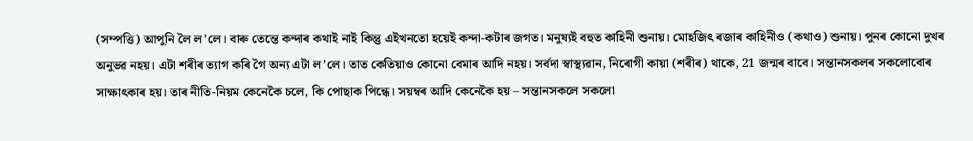(সম্পত্তি) আপুনি লৈ ল’লে। বাৰু তেন্তে কন্দাৰ কথাই নাই কিন্তু এইখনতো হয়েই কন্দা-কটাৰ জগত। মনুষ্যই বহুত কাহিনী শুনায়। মোহজিৎ ৰজাৰ কাহিনীও (কথাও) শুনায়। পুনৰ কোনো দুখৰ অনুভৱ নহয়। এটা শৰীৰ ত্যাগ কৰি গৈ অন্য এটা ল’লে। তাত কেতিয়াও কোনো বেমাৰ আদি নহয়। সৰ্বদা স্বাস্থ্যৱান, নিৰোগী কায়া (শৰীৰ) থাকে, 21 জন্মৰ বাবে। সন্তানসকলৰ সকলোবোৰ সাক্ষাৎকাৰ হয়। তাৰ নীতি-নিয়ম কেনেকৈ চলে, কি পোছাক পিন্ধে। সয়ম্বৰ আদি কেনেকৈ হয় – সন্তানসকলে সকলো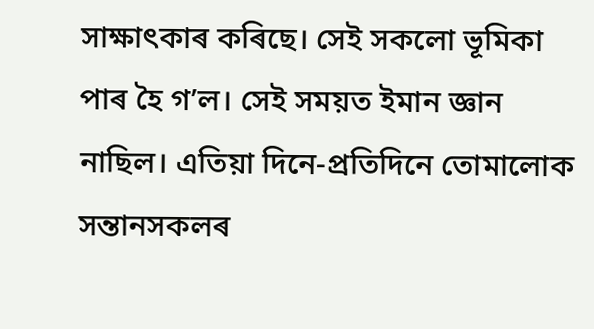সাক্ষাৎকাৰ কৰিছে। সেই সকলো ভূমিকা পাৰ হৈ গ’ল। সেই সময়ত ইমান জ্ঞান নাছিল। এতিয়া দিনে-প্ৰতিদিনে তোমালোক সন্তানসকলৰ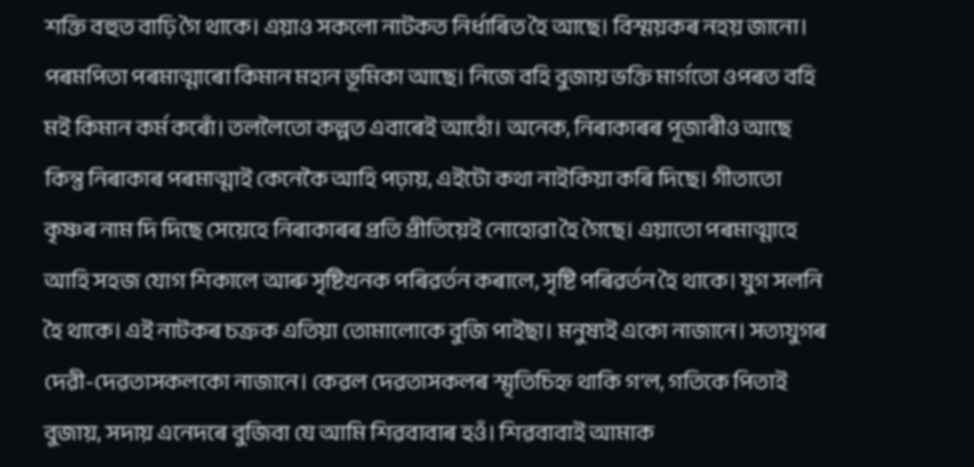শক্তি বহুত বাঢ়ি গৈ থাকে। এয়াও সকলো নাটকত নিৰ্ধাৰিত হৈ আছে। বিস্ময়কৰ নহয় জানো। পৰমপিতা পৰমাত্মাৰো কিমান মহান ভূমিকা আছে। নিজে বহি বুজায় ভক্তি মাৰ্গতো ওপৰত বহি মই কিমান কৰ্ম কৰোঁ। তললৈতো কল্পত এবাৰেই আহোঁ। অনেক, নিৰাকাৰৰ পূজাৰীও আছে কিন্তু নিৰাকাৰ পৰমাত্মাই কেনেকৈ আহি পঢ়ায়, এইটো কথা নাইকিয়া কৰি দিছে। গীতাতো কৃষ্ণৰ নাম দি দিছে সেয়েহে নিৰাকাৰৰ প্ৰতি প্ৰীতিয়েই নোহোৱা হৈ গৈছে। এয়াতো পৰমাত্মাহে আহি সহজ যোগ শিকালে আৰু সৃষ্টিখনক পৰিৱৰ্তন কৰালে, সৃষ্টি পৰিৱৰ্তন হৈ থাকে। যুগ সলনি হৈ থাকে। এই নাটকৰ চক্ৰক এতিয়া তোমালোকে বুজি পাইছা। মনুষ্যই একো নাজানে। সত্যযুগৰ দেৱী-দেৱতাসকলকো নাজানে। কেৱল দেৱতাসকলৰ স্মৃতিচিহ্ন থাকি গ’ল, গতিকে পিতাই বুজায়, সদায় এনেদৰে বুজিবা যে আমি শিৱবাবাৰ হওঁ। শিৱবাবাই আমাক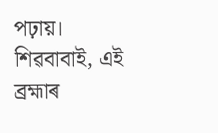পঢ়ায়। শিৱবাবাই, এই ব্ৰহ্মাৰ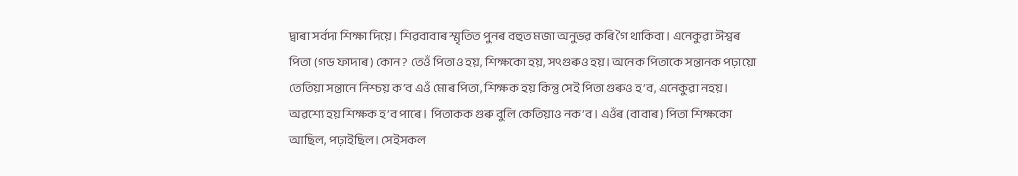দ্বাৰা সৰ্বদা শিক্ষা দিয়ে। শিৱবাবাৰ স্মৃতিত পুনৰ বহুত মজা অনুভৱ কৰি গৈ থাকিবা। এনেকুৱা ঈশ্বৰ পিতা (গড ফাদাৰ) কোন? তেওঁ পিতাও হয়, শিক্ষকো হয়, সৎগুৰুও হয়। অনেক পিতাকে সন্তানক পঢ়ায়ো তেতিয়া সন্তানে নিশ্চয় ক’ব এওঁ মোৰ পিতা, শিক্ষক হয় কিন্তু সেই পিতা গুৰুও হ’ব, এনেকুৱা নহয়। অৱশ্যে হয় শিক্ষক হ’ব পাৰে। পিতাকক গুৰু বুলি কেতিয়াও নক’ব। এওঁৰ (বাবাৰ) পিতা শিক্ষকো আছিল, পঢ়াইছিল। সেইসকল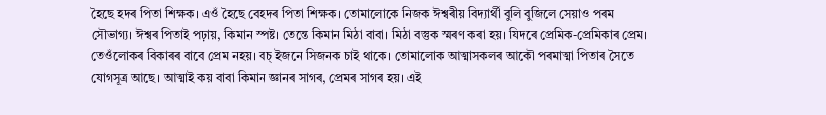হৈছে হদৰ পিতা শিক্ষক। এওঁ হৈছে বেহদৰ পিতা শিক্ষক। তোমালোকে নিজক ঈশ্বৰীয় বিদ্যাৰ্থী বুলি বুজিলে সেয়াও পৰম সৌভাগ্য। ঈশ্বৰ পিতাই পঢ়ায়, কিমান স্পষ্ট। তেন্তে কিমান মিঠা বাবা। মিঠা বস্তুক স্মৰণ কৰা হয়। যিদৰে প্ৰেমিক-প্ৰেমিকাৰ প্ৰেম। তেওঁলোকৰ বিকাৰৰ বাবে প্ৰেম নহয়। বচ্‌ ইজনে সিজনক চাই থাকে। তোমালোক আত্মাসকলৰ আকৌ পৰমাত্মা পিতাৰ সৈতে যোগসূত্ৰ আছে। আত্মাই কয় বাবা কিমান জ্ঞানৰ সাগৰ, প্ৰেমৰ সাগৰ হয়। এই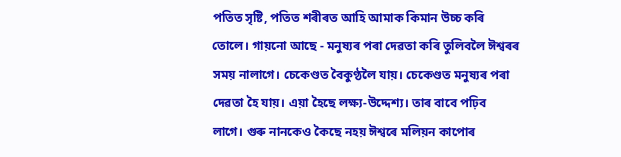পতিত সৃষ্টি, পতিত শৰীৰত আহি আমাক কিমান উচ্চ কৰি তোলে। গায়নো আছে - মনুষ্যৰ পৰা দেৱতা কৰি তুলিবলৈ ঈশ্বৰৰ সময় নালাগে। চেকেণ্ডত বৈকুণ্ঠলৈ যায়। চেকেণ্ডত মনুষ্যৰ পৰা দেৱতা হৈ যায়। এয়া হৈছে লক্ষ্য-উদ্দেশ্য। তাৰ বাবে পঢ়িব লাগে। গুৰু নানকেও কৈছে নহয় ঈশ্বৰে মলিয়ন কাপোৰ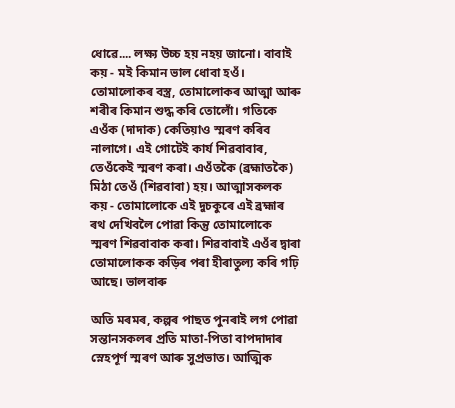ধোৱে.... লক্ষ্য উচ্চ হয় নহয় জানো। বাবাই কয় - মই কিমান ভাল ধোবা হওঁ। তোমালোকৰ বস্ত্ৰ, তোমালোকৰ আত্মা আৰু শৰীৰ কিমান শুদ্ধ কৰি তোলোঁ। গতিকে এওঁক (দাদাক) কেতিয়াও স্মৰণ কৰিব নালাগে। এই গোটেই কাৰ্য শিৱবাবাৰ, তেওঁকেই স্মৰণ কৰা। এওঁতকৈ (ব্ৰহ্মাতকৈ) মিঠা তেওঁ (শিৱবাবা) হয়। আত্মাসকলক কয় - তোমালোকে এই দুচকুৰে এই ব্ৰহ্মাৰ ৰথ দেখিবলৈ পোৱা কিন্তু তোমালোকে স্মৰণ শিৱবাবাক কৰা। শিৱবাবাই এওঁৰ দ্বাৰা তোমালোকক কড়িৰ পৰা হীৰাতুল্য কৰি গঢ়ি আছে। ভালবাৰু

অতি মৰমৰ, কল্পৰ পাছত পুনৰাই লগ পোৱা সন্তানসকলৰ প্ৰতি মাতা-পিতা বাপদাদাৰ স্নেহপূৰ্ণ স্মৰণ আৰু সুপ্ৰভাত। আত্মিক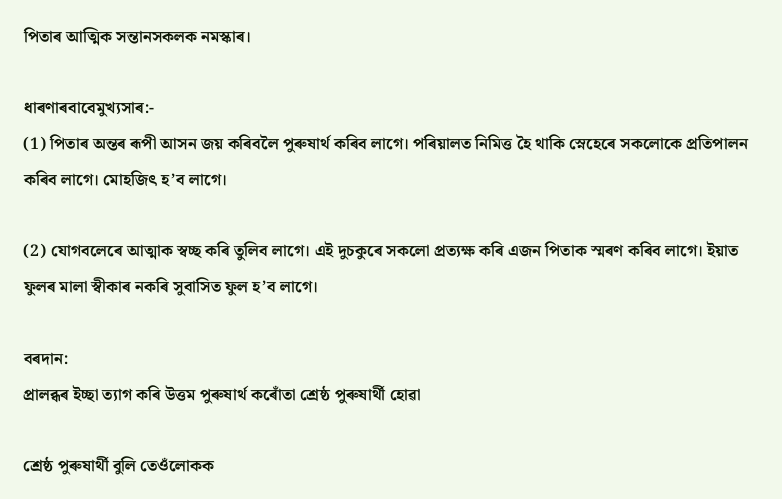পিতাৰ আত্মিক সন্তানসকলক নমস্কাৰ।

ধাৰণাৰবাবেমুখ্যসাৰ:-
(1) পিতাৰ অন্তৰ ৰূপী আসন জয় কৰিবলৈ পুৰুষাৰ্থ কৰিব লাগে। পৰিয়ালত নিমিত্ত হৈ থাকি স্নেহেৰে সকলোকে প্ৰতিপালন কৰিব লাগে। মোহজিৎ হ’ব লাগে।

(2) যোগবলেৰে আত্মাক স্বচ্ছ কৰি তুলিব লাগে। এই দুচকুৰে সকলো প্ৰত্যক্ষ কৰি এজন পিতাক স্মৰণ কৰিব লাগে। ইয়াত ফুলৰ মালা স্বীকাৰ নকৰি সুবাসিত ফুল হ’ব লাগে।

বৰদান:
প্ৰালব্ধৰ ইচ্ছা ত্যাগ কৰি উত্তম পুৰুষাৰ্থ কৰোঁতা শ্ৰেষ্ঠ পুৰুষাৰ্থী হোৱা

শ্ৰেষ্ঠ পুৰুষাৰ্থী বুলি তেওঁলোকক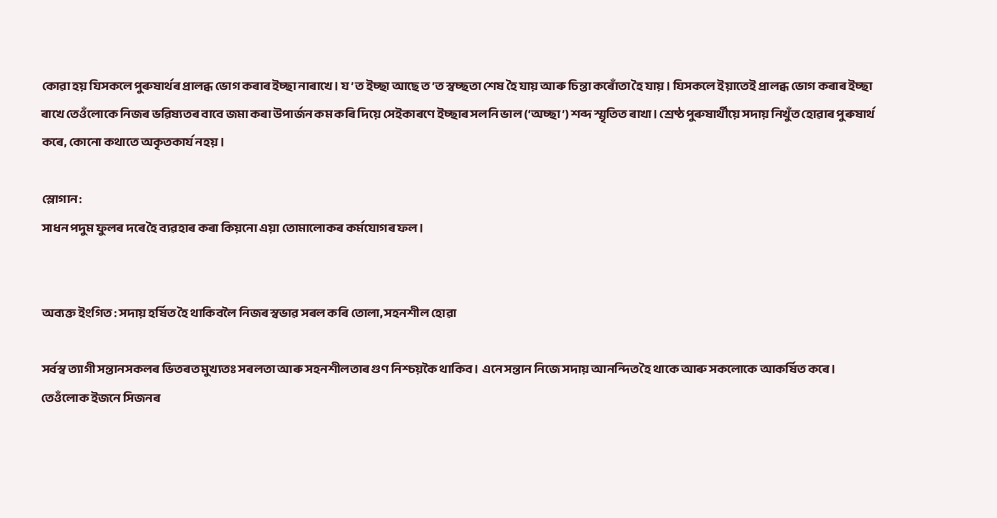কোৱা হয় যিসকলে পুৰুষাৰ্থৰ প্ৰালব্ধ ভোগ কৰাৰ ইচ্ছা নাৰাখে। য’ত ইচ্ছা আছে ত’ত স্বচ্ছতা শেষ হৈ যায় আৰু চিন্তা কৰোঁতা হৈ যায়। যিসকলে ইয়াতেই প্ৰালব্ধ ভোগ কৰাৰ ইচ্ছা ৰাখে তেওঁলোকে নিজৰ ভৱিষ্যতৰ বাবে জমা কৰা উপাৰ্জন কম কৰি দিয়ে সেইকাৰণে ইচ্ছাৰ সলনি ভাল (‘অচ্ছা’) শব্দ স্মৃতিত ৰাখা। শ্ৰেষ্ঠ পুৰুষাৰ্থীয়ে সদায় নিখুঁত হোৱাৰ পুৰুষাৰ্থ কৰে, কোনো কথাতে অকৃতকাৰ্য নহয়।

স্লোগান:
সাধন পদুম ফুলৰ দৰে হৈ ব্যৱহাৰ কৰা কিয়নো এয়া তোমালোকৰ কৰ্মযোগৰ ফল।


অব্যক্ত ইংগিত: সদায় হৰ্ষিত হৈ থাকিবলৈ নিজৰ স্বভাৱ সৰল কৰি তোলা, সহনশীল হোৱা

সৰ্বস্ব ত্যাগী সন্তানসকলৰ ভিতৰত মুখ্যতঃ সৰলতা আৰু সহনশীলতাৰ গুণ নিশ্চয়কৈ থাকিব। এনে সন্তান নিজে সদায় আনন্দিত হৈ থাকে আৰু সকলোকে আকৰ্ষিত কৰে। তেওঁলোক ইজনে সিজনৰ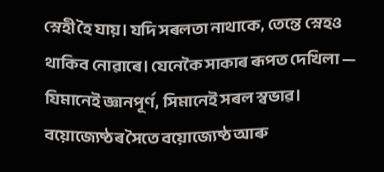স্নেহী হৈ যায়। যদি সৰলতা নাথাকে, তেন্তে স্নেহও থাকিব নোৱাৰে। যেনেকৈ সাকাৰ ৰূপত দেখিলা — যিমানেই জ্ঞানপূৰ্ণ, সিমানেই সৰল স্বভাৱ। বয়োজ্যেষ্ঠৰ সৈতে বয়োজ্যেষ্ঠ আৰু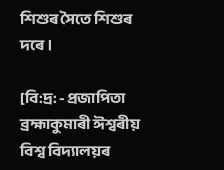শিশুৰ সৈতে শিশুৰ দৰে।

[বি:দ্ৰ: - প্ৰজাপিতা ব্ৰহ্মাকুমাৰী ঈশ্বৰীয় বিশ্ব বিদ্যালয়ৰ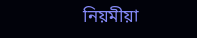নিয়মীয়া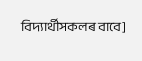বিদ্যাৰ্থীসকলৰ বাবে]